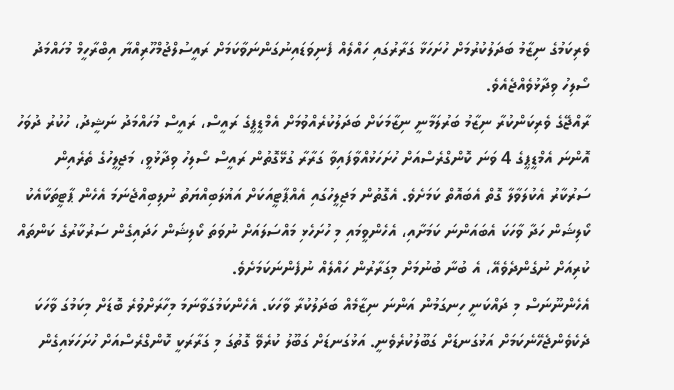ވެރިކަމުގެ ނިޒާމު ބަދަލުކުރުމަށް ހުށަހަޅާ ގަރާރުގައި ހައްލެއް ފެނިވަޑައިނުގަންނަވާކަމަށް ރައީސުލްޖުމްހޫރިއްޔާ އިބްރާހީމް މުހައްމަދު ސޯލިހު ވިދާޅުވެއްޖެއެވެ.
ރާއްޖޭގެ ވެރިކަންކުރާ ނިޒާމު ބަރުލަމާނީ ނިޒާމަކަށް ބަދަލުކުރެއްވުމަށް އެމްޑީޕީގެ ރައީސް، ރައީސް މުހައްމަދު ނަޝީދު، ހުކުރު ދުވަހު އޮންނަ އެމްޑީޕީގެ 4 ވަނަ ކޮންގްރެސްއަށް ހުށަހަޅުއްވާފައިވާ ގަރާރާ ގުޅޭގޮތުން ރައީސް ސޯލިހު ވިދާޅުވީ، މަޖިލީހުގެ ތެރެއިން ސަރުކާރު އެކުލަވާލާ ގޮތް އެބައޮތް ކަމަށެވެ. އެގޮތުން މަޖިލީހުގައި އެއްޕާޓީއަކަށް އަޣުލަބިއްޔަތު ނުލިބިއްޖެނަމަ އެހެން ޕާޓީތަކާއެކު ކޯލިޝަން ހަދާ ވާހަކަ އެބައަންނަ ކަމަށާއި، އެހެންވީމައި މި ހުށަހެޅި މައްސަލައަށް ނުވަތަ ކޯލިޝަން ހަދައިގެން ސަރުކާރުގެ ކަންތައް ކުރިއަށް ނުގެންދެވެއޭ، އެ ބުނާ ބުނުމަށް މިގަރާރުން ހައްލެއް ނުފެންނަކަމަށެވެ.
އެހެންނޫނަސް މި ދައްކަނީ ހިނގަމުން އަންނަ ނިޒާމެއް ބަދަލުކުރާ ވާހަކަ. އެހެންކަމުގަވާނަމަ މިހާރަށްވުރެ ބޮޑަށް މިކަމުގަ ވާހަކަ ދެކެވެންޖެހޭނެކަމަށް އަޅުގަނޑަށް ގަބޫލުކުރެވެނީ. އަޅުގަނޑަށް ގަބޫލު ކުރެވޭ ގޮތުގަ މި ގަރާރަކީ ކޮންގްރެސްއަށް ހުށަހަޅައިގެން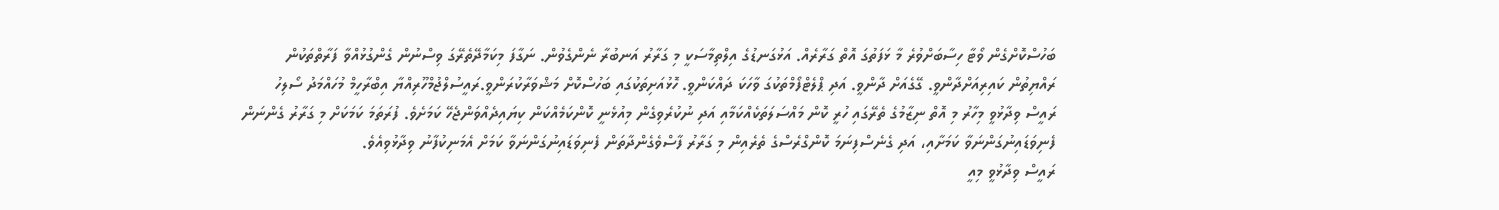ބަހުސްކޮށްގެން ވޯޓާ ހިސާބަށްވުރެ މާ ޅަފަތުގަ އޮތް ގަރާރެއް. އަޅުގަނޑުގެ އިލްތިމާސަކީ މި ގަރާރު އަނބުރާ ނެންގެވުން. ނަގާފަ މިކަމާދޭތެރޭގަ ވިސްނުން ގެންގުޅުއްވާ ފަރާތްތަކުން ރައްޔިތުން ކައިރިއަށްދާންވީ. ގޭގެއަށް ދާންވީ. އަދި ޕްލެޓްފޯމްތަކުގަ ވާހަކަ ދައްކަންވީ. ހޮޅުއަށިތަކުގައި ބަހުސްކޮށް މަޝްވަރާކުރަންވީ.ރައީސުލްޖުމްހޫރިއްޔާ އިބްރާހީމް މުހައްމަދު ސޯލިހު
ރައީސް ވިދާޅުވީ މިހާރު މި އޮތް ނިޒާމުގެ ތެރޭގައި ހުރީ ކޮން މައްސަލަތަކެއްކަމާއި އަދި ނުކުރެވިގެން މިއުޅެނީ ކޮންކަމެއްކަން ކިޔައިދެއްވަންޖެހޭ ކަމަށެވެ. ފުރަތަމަ ކަމަކަށް މި ގަރާރު ގެންނަން ފެނިވަޑައިނުގަންނަވާ ކަމަށާއި، އަދި ގެނެސްފިނަމަ ކޮންގްރެސްގެ ތެރެއިން މި ގަރާރު ފާސްވެގެންދާތަން ފެނިވަޑައިނުގަންނަވާ ކަމަށް އެމަނިކުފާނު ވިދާޅުވިއެވެ.
ރައީސް ވިދާޅުވީ މިއީ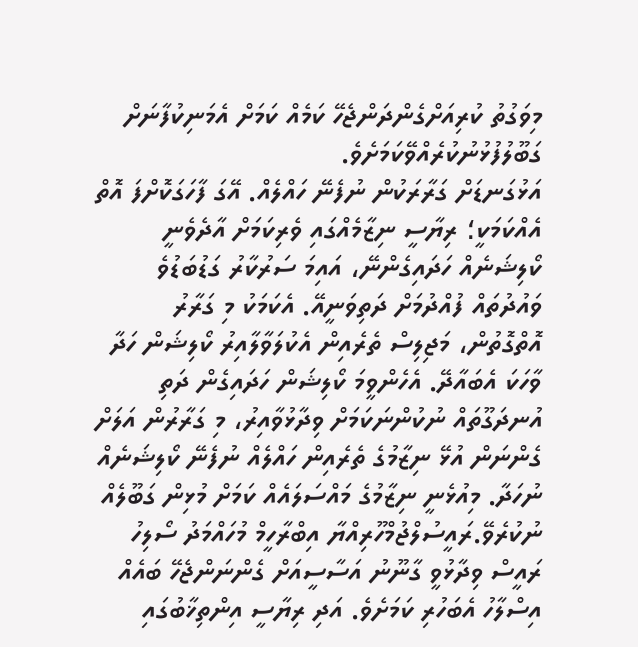މިވަގުތު ކުރިއަށްގެންދަންޖެހޭ ކަމެއް ކަމަށް އެމަނިކުފާނަށް ގަބޫލުފުޅުނުކުރެއްވޭކަމަށެވެ.
އަޅުގަނޑަށް ގަރާރަކުން ނުފެނޭ ހައްލެއް. އޭގަ ފާހަގަކޮށްފަ އޮތް އެއްކަމަކީ؛ ރިޔާސީ ނިޒާމެއްގައި ވެރިކަމަށް އާދެވެނީ ކޯލިޝަނެއް ހަދައިގެންނޭ، އައިމަ ސަރުކާރު ގަޑުބަޑުވެ ވައުދުތައް ފުއްދުމަށް ދަތިވަނީއޭ. އެކަމަކު މި ގަރާރު އޮތްގޮތުން، މަޖިލިސް ތެރެއިން އެކުލަވާލާއިރު ކޯލިޝަން ހަދާ ވާހަކަ އެބައާދޭ. އެހެންވީމަ ކޯލިޝަން ހަދައިގެން ދަތި އުނދަގޫތައް ނުކުންނަކަމަށް ވިދާޅުވާއިރު، މި ގަރާރުން އަލަށް ގެންނަން އުޅޭ ނިޒާމުގެ ތެރެއިން ހައްލެއް ނުފެނޭ ކޯލިޝަނެއް ނުހަދާ. މިއުޅެނީ ނިޒާމުގެ މައްސަލައެއް ކަމަށް މުޅިން ގަބޫލެއް ނުކުރެވޭ.ރައީސުލްޖުމްހޫރިއްޔާ އިބްރާހީމް މުހައްމަދު ސޯލިހު
ރައީސް ވިދާޅުވީ ގާނޫނު އަސާސީއަށް ގެންނަންޖެހޭ ބައެއް އިސްލާހު އެބަހުރި ކަމަށެވެ. އަދި ރިޔާސީ އިންތިޚާބުގައި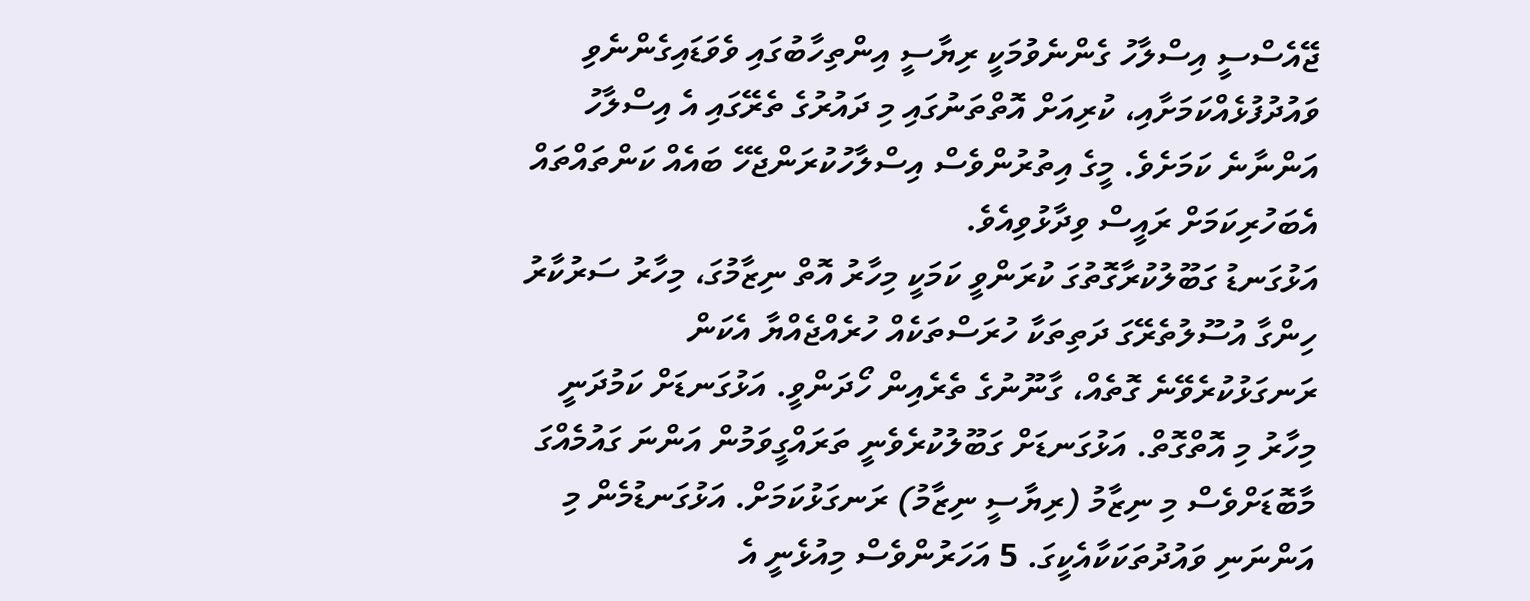ޖޭއެސްސީ އިސްލާހު ގެންނެވުމަކީ ރިޔާސީ އިންތިހާބުގައި ވެވަޑައިގެންނެވި ވައުދުފުޅެއްކަމަށާއި، ކުރިއަށް އޮތްތަނުގައި މި ދައުރުގެ ތެރޭގައި އެ އިސްލާހު އަންނާނެ ކަމަށެވެ. މީގެ އިތުރުންވެސް އިސްލާހުކުރަންޖެހޭ ބައެއް ކަންތައްތައް އެބަހުރިކަމަށް ރައީސް ވިދާޅުވިއެވެ.
އަޅުގަނޑު ގަބޫލުކުރާގޮތުގަ ކުރަންވީ ކަމަކީ މިހާރު އޮތް ނިޒާމުގަ، މިހާރު ސަރުކާރު ހިންގާ އުސޫލުތެރޭގަ ދަތިތަކާ ހުރަސްތަކެއް ހުރެއްޖެއްޔާ އެކަން ރަނގަޅުކުރެވޭނެ ގޮތެއް، ގާނޫނުގެ ތެރެއިން ހޯދަންވީ. އަޅުގަނޑަށް ކަމުދަނީ މިހާރު މި އޮތްގޮތް. އަޅުގަނޑަށް ގަބޫލުކުރެވެނީ ތަރައްގީވަމުން އަންނަ ގައުމެއްގަ މާބޮޑަށްވެސް މި ނިޒާމު (ރިޔާސީ ނިޒާމު) ރަނގަޅުކަމަށް. އަޅުގަނޑުމެން މި އަންނަނި ވައުދުތަކަކާއެކީގަ. 5 އަހަރުންވެސް މިއުޅެނީ އެ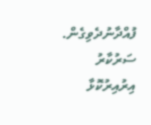ފުއްދާނުދެވިގެން. ސަރުކާރު އިރުއިރުކޮޅާ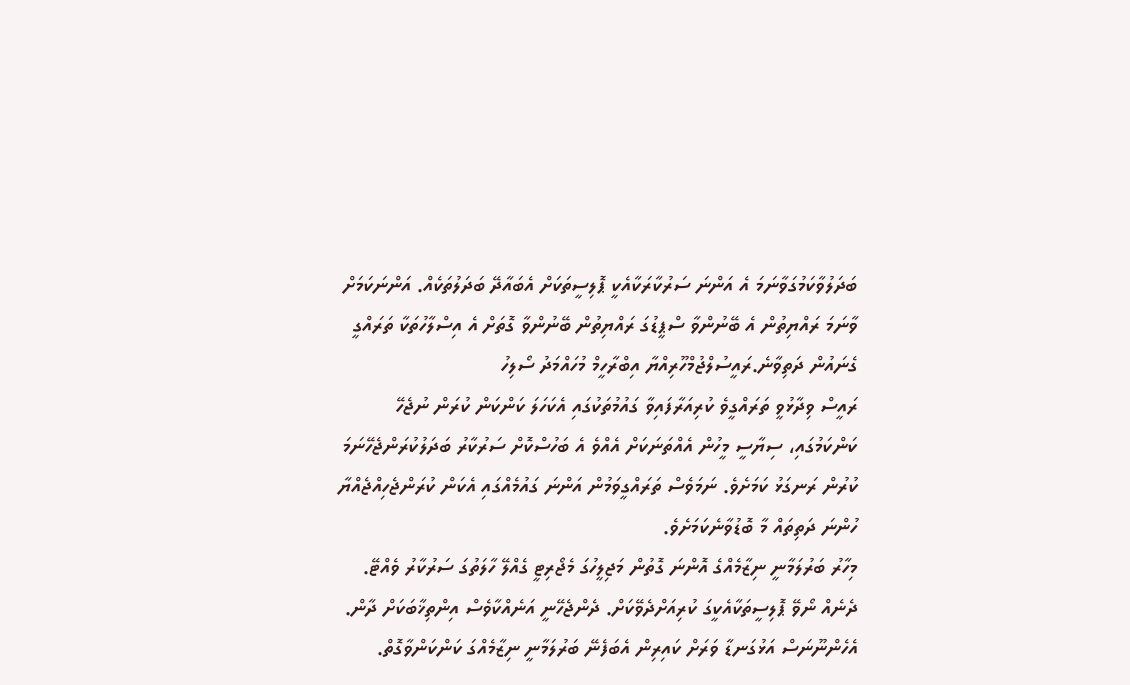ބަދަލުވާކަމުގަވާނަމަ އެ އަންނަ ސަރުކާރަކާއެކީ ޕޮލިސީތަކަށް އެބައާދޭ ބަދަލުތަކެއް. އަންނަކަމަށް ވާނަމަ ރައްޔިތުން އެ ބޭނުންވާ ސްޕީޑުގަ ރައްޔިތުން ބޭނުންވާ ގޮތަށް އެ އިސްލާހުތަކާ ތަރައްގީ ގެނައުން ދަތިވާނެ.ރައީސުލްޖުމްހޫރިއްޔާ އިބްރާހީމް މުހައްމަދު ސޯލިހު
ރައީސް ވިދާޅުވީ ތަރައްގީވެ ކުރިއަރާފައިވާ ގައުމުތަކުގައި އެކަހަލަ ކަންކަން ކުރަން ނުޖެހޭ ކަންކަމުގައި، ސިޔާސީ މީހުން އެއްތަނަކަށް އެއްވެ އެ ބަހުސްކޮށް ސަރުކާރު ބަދަލުކުރަންޖެހޭނަމަ ކުރުން ރަނގަޅު ކަމަށެވެ. ނަމަވެސް ތަރައްގީވަމުން އަންނަ ގައުމެއްގައި އެކަން ކުރަންޖެހިއްޖެއްޔާ ހުންނަ ދަތިތައް މާ ބޮޑުވާނެކަމަށެވެ.
މިހާރު ބަރުލަމާނީ ނިޒާމެއްގެ އޮންނަ ގޮތުން މަޖިލީހުގަ މެޖޯރިޓީ ގެއްލޭ ހާލަތުގަ ސަރުކާރު ވެއްޓޭ. ދެނެއް ނޯވޭ ޕޮލިސީތަކާއެކީގަ ކުރިއަށްދެވޭކަށް. ދެންޖެހޭނީ އަނެއްކާވެސް އިންތިޚާބަކަށް ދާން. އެހެންނޫނަސް އަޅުގަނޑާ ވަރަށް ކައިރިން އެބަފެނޭ ބަރުލަމާނީ ނިޒާމެއްގަ ކަންކަންވާގޮތް.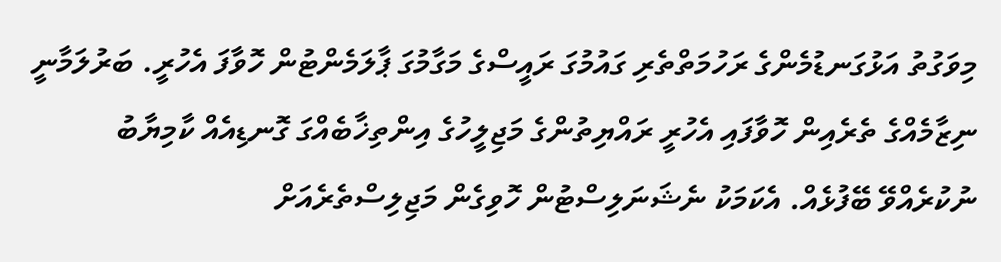މިވަގުތު އަޅުގަނޑުމެންގެ ރަހުމަތްތެރި ގައުމުގަ ރައީސްގެ މަގާމުގަ ޕާލަމެންޓުން ހޮވާފަ އެހުރީ. ބަރުލަމާނީ ނިޒާމެއްގެ ތެރެއިން ހޮވާފައި އެހުރީ ރައްޔިތުންގެ މަޖިލީހުގެ އިންތިޚާބެއްގަ ގޮނޑިއެއް ކާމިޔާބު ނުކުރެއްވޭ ބޭފުޅެއް. އެކަމަކު ނެޝަނަލިސްޓުން ހޮވިގެން މަޖިލިސްތެރެއަށް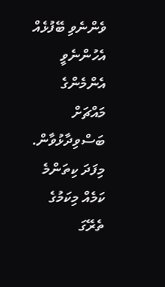ވެންނެވި ބޭފުޅެއް އެހުންނެވީ އެންމެންގެ މައްޗަށް ބަސްވިދާޅުވާން. މިފަދަ ކިތަންމެ ކަމެއް މިކަމުގެ ތެރޭގަ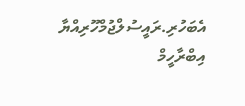އެބަހުރި.ރައީސުލްޖުމްހޫރިއްޔާ އިބްރާހީމް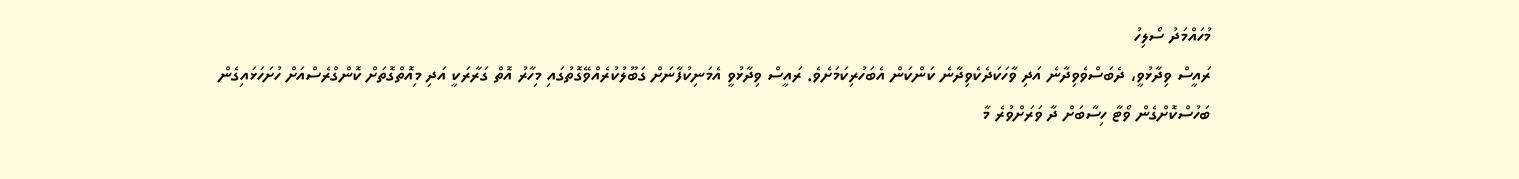މުހައްމަދު ސޯލިހު
ރައީސް ވިދާޅުވީ، ދެބަސްވެވިދާނެ އަދި ވާހަކަދެކެވިދާނެ ކަންކަން އެބަހުރިކަމަށެވެ. ރައީސް ވިދާޅުވީ އެމަނިކުފާނަށް ގަބޫލުކުރެއްވޭގޮތުގައި މިހާރު އޮތް ގަރާރަކީ އަދި މިއޮތްގޮތަށް ކޮންގްރެސްއަށް ހުށަހަޅައިގެން ބަހުސްކޮށްގެން ވޯޓާ ހިސާބަށް ދާ ވަރަށްވުރެ މާ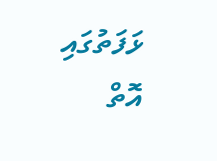ޅަފަތުގައި އޮތް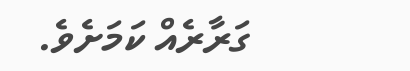ގަރާރެއް ކަމަށެވެ.